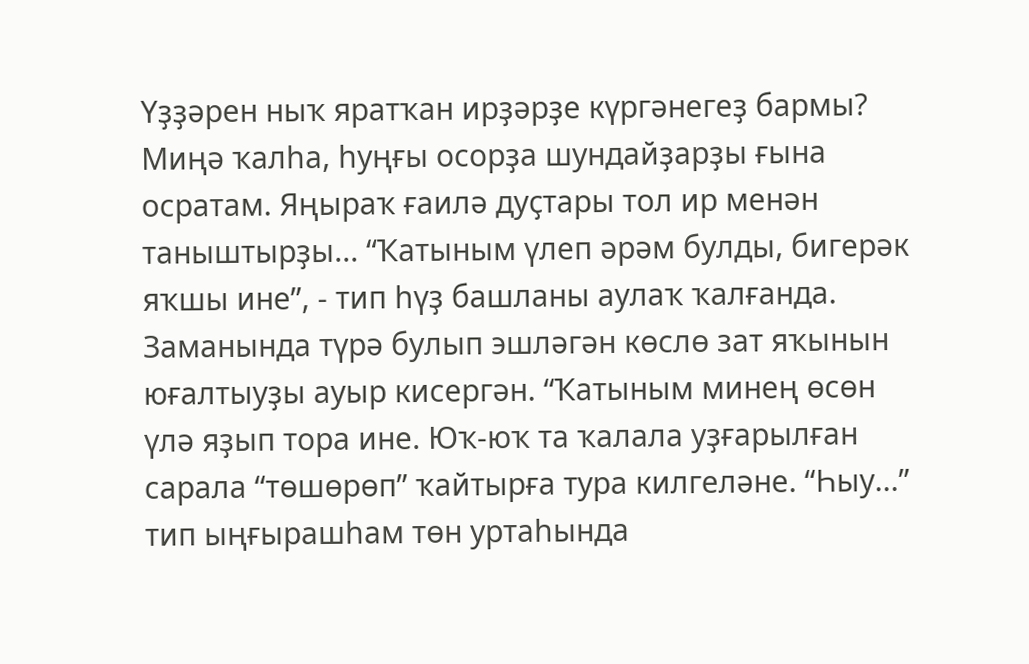Үҙҙәрен ныҡ яратҡан ирҙәрҙе күргәнегеҙ бармы? Миңә ҡалһа, һуңғы осорҙа шундайҙарҙы ғына осратам. Яңыраҡ ғаилә дуҫтары тол ир менән таныштырҙы... “Ҡатыным үлеп әрәм булды, бигерәк яҡшы ине”, - тип һүҙ башланы аулаҡ ҡалғанда. Заманында түрә булып эшләгән көслө зат яҡынын юғалтыуҙы ауыр кисергән. “Ҡатыным минең өсөн үлә яҙып тора ине. Юҡ-юҡ та ҡалала уҙғарылған сарала “төшөрөп” ҡайтырға тура килгеләне. “Һыу...” тип ыңғырашһам төн уртаһында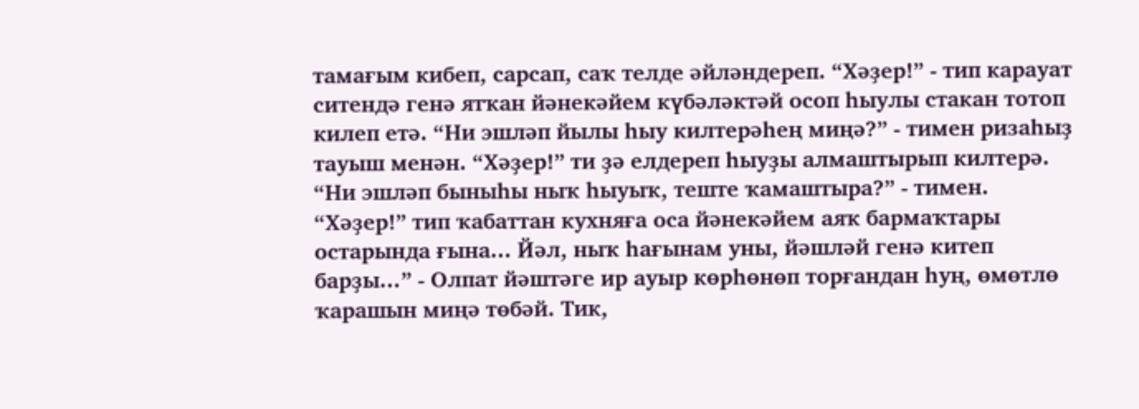тамағым кибеп, сарсап, саҡ телде әйләндереп. “Хәҙер!” - тип карауат ситендә генә ятҡан йәнекәйем күбәләктәй осоп һыулы стакан тотоп килеп етә. “Ни эшләп йылы һыу килтерәһең миңә?” - тимен ризаһыҙ тауыш менән. “Хәҙер!” ти ҙә елдереп һыуҙы алмаштырып килтерә. “Ни эшләп быныһы ныҡ һыуыҡ, теште ҡамаштыра?” - тимен. “Хәҙер!” тип ҡабаттан кухняға оса йәнекәйем аяҡ бармаҡтары остарында ғына... Йәл, ныҡ һағынам уны, йәшләй генә китеп барҙы...” - Олпат йәштәге ир ауыр көрһөнөп торғандан һуң, өмөтлө ҡарашын миңә төбәй. Тик,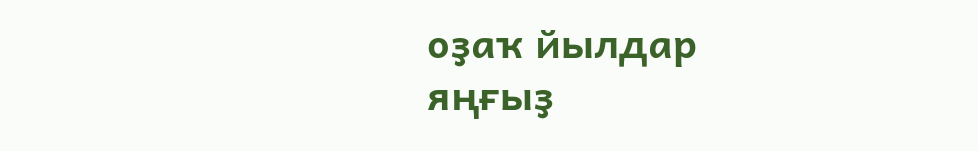оҙаҡ йылдар яңғыҙ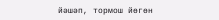йәшәп, тормош йөгөн